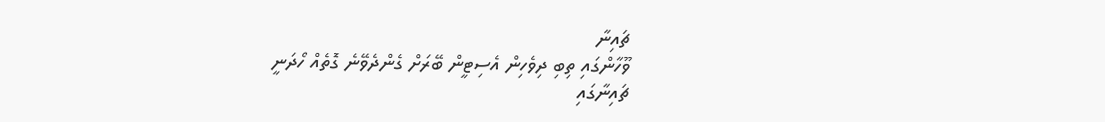ޗައިނާ
ވޫހާންގައި ތިބި ދިވެހިން އެސިޓީން ބޭރަށް ގެންދެވޭނެ ގޮތެއް ހޯދަނީ
ޗައިނާގައި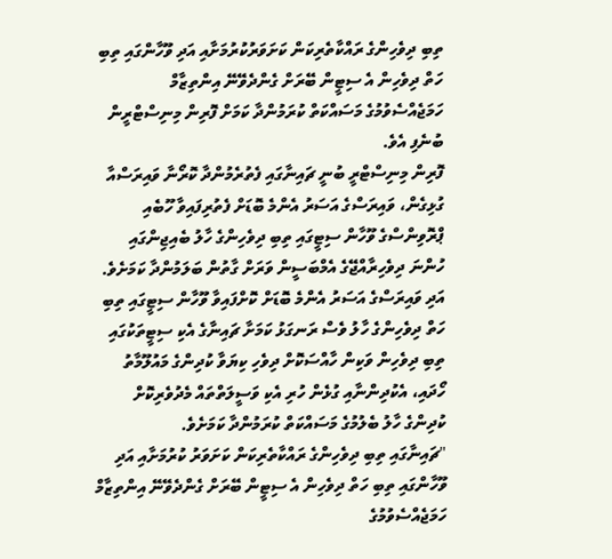ތިބި ދިވެހިންގެ ރައްކާތެރިކަން ކަށަވަރުކުރުމަށާއި އަދި ވޫހާންގައި ތިބި ހަތް ދިވެހިން އެ ސިޓީން ބޭރަށް ގެންދެވޭނޭ އިންތިޒާމް ހަމަޖެއްސެވުމުގެ މަސައްކަތް ކުރަމުންދާ ކަމަށް ފޮރިން މިނިސްޓްރީން ބުނެފި އެވެ.
ފޮރިން މިނިސްޓްރީ ބުނީ ޗައިނާގައި ފެތުރެމުންދާ ކޮރޯނާ ވައިރަސްއާ ގުޅިގެން، ވައިރަސްގެ އަސަރު އެންމެ ބޮޑަށް ފެތުރިފައިވާ ހޫބެއި ޕްރޮވިންސްގެ ވޫހާން ސިޓީގައި ތިބި ދިވެހިންގެ ހާލު ބެއިޖިންގައި ހުންނަ ދިވެހިރާއްޖޭގެ އެމްބަސީން ވަރަށް ގާތުން ބަލަމުންދާ ކަމަށެވެ. އަދި ވައިރަސްގެ އަސަރު އެންމެ ބޮޑަށް ކޮށްފައިވާ ވޫހާން ސިޓީގައި ތިބި ހަތް ދިވެހިންގެ ހާލު ވެސް ރަނގަޅު ކަމަށާ ޗައިނާގެ އެކި ސިޓީތަކުގައި ތިބި ދިވެހިން ވަކިން ހާއްސަކޮށް ދިވެހި ކިޔަވާ ކުދިންގެ މައުލޫމާތު ހޯދައި، އެކުދިންނާއި ގުޅެން ހުރި އެކި ވަސީލަތްތައް މެދުވެރިކޮށް ކުދިންގެ ހާލު ބެލުމުގެ މަސައްކަތް ކުރަމުންދާ ކަމަށެވެ.
"ޗައިނާގައި ތިބި ދިވެހިންގެ ރައްކާތެރިކަން ކަށަވަރު ކުރުމަށާއި އަދި ވޫހާންގައި ތިބި ހަތް ދިވެހިން އެ ސިޓީން ބޭރަށް ގެންދެވޭނޭ އިންތިޒާމް ހަމަޖެއްސެވުމުގެ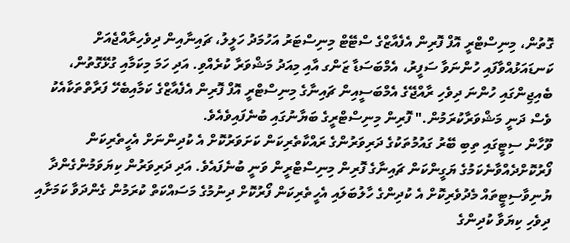ގޮތުން، މިނިސްޓްރީ އޮފް ފޮރިން އެފެއާޒްގެ ސްޓޭޓް މިނިސްޓަރު އަހުމަދު ހަލީލު، ޗައިނާއިން ދިވެހިރާއްޖެއަށް ކަނޑައަޅުއްވާފައި ހުންނަވާ ސަފީރު، އެމްބަސަޑާ ޒަންގ އާއި މިއަދު މަޝްވަރާ ކުރެއްވި. އަދި ހަމަ މިކަމާއި ގުޅޭގޮތުން، ބެއިޖިންގައި ހުންނަ ދިވެހި ރާއްޖޭގެ އެމްބަސީއިން ޗައިނާގެ މިނިސްޓްރީ އޮފް ފޮރިން އެފެއާޒްގެ ކަމާއިބެހޭ ފަރާތްތަކާއެކު ވެސް ދަނީ މަޝްވަރާކުރަމުން." ފޮރިން މިނިސްޓްރީގެ ބަޔާނުގައި ބުނެފައިވެއެވެ.
ވޫހާން ސިޓީގައި ތިބި ބޭރު ގައުމުތަކުގެ ދަރިވަރުންގެ ރައްކާތެރިކަން ކަށަވަރުކޮށް އެ ކުދިންނަށް އެހީތެރިކަން ފޯރުކޮށްދެއްވާނެކަމުގެ ޔަގީންކަން ޗައިނާގެ ފޮރިން މިނިސްޓްރީން ވަނީ ބުނެފައެވެ. އަދި ދަރިވަރުން ކިޔަވަމުންގެންދާ ޔުނިވާސިޓީތައް މެދުވެރިކޮށް އެ ކުދިންގެ ހާލުބަލައި އެހީތެރިކަން ފޯރުކޮށް ދިނުމުގެ މަސައްކަތް ކުރަމުން ގެންދަވާ ކަމަށާއި ދިވެހި ކިޔަވާ ކުދިންގެ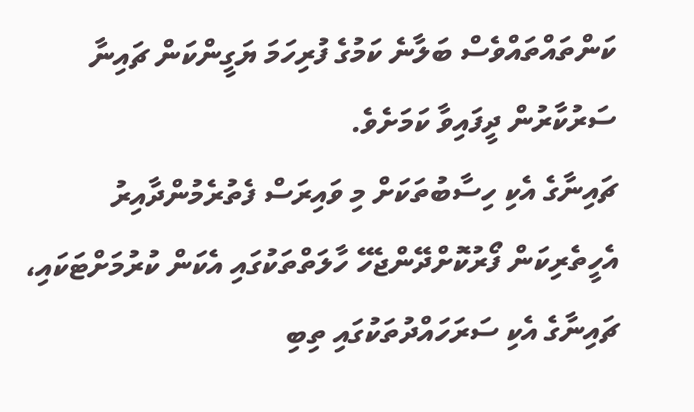ކަންތައްތައްވެސް ބަލާނެ ކަމުގެ ފުރިހަމަ ޔަގީންކަން ޗައިނާ ސަރުކާރުން ދީފައިވާ ކަމަށެވެ.
ޗައިނާގެ އެކި ހިސާބުތަކަށް މި ވައިރަސް ފެތުރެމުންދާއިރު އެހީތެރިކަން ފޯރުކޮށްދޭންޖެހޭ ހާލަތްތަކުގައި އެކަން ކުރުމަށްޓަކައި، ޗައިނާގެ އެކި ސަރަހައްދުތަކުގައި ތިބި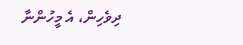ދިވެހިން، އެ މީހުންނާ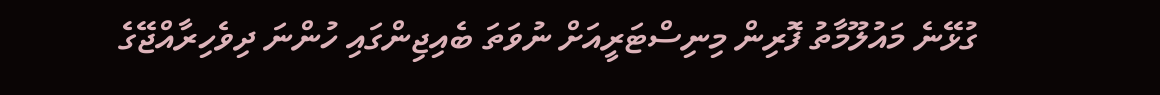ގުޅޭނެ މައުލޫމާތު ފޮރިން މިނިސްޓަރީއަށް ނުވަތަ ބެއިޖިންގައި ހުންނަ ދިވެހިރާއްޖޭގެ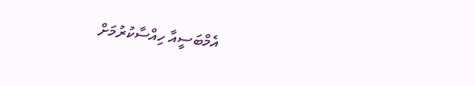އެމްބަސީއާ ހިއްސާކުރުމަށް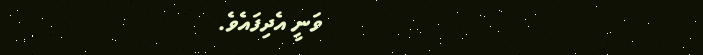ވަނީ އެދިފައެވެ.